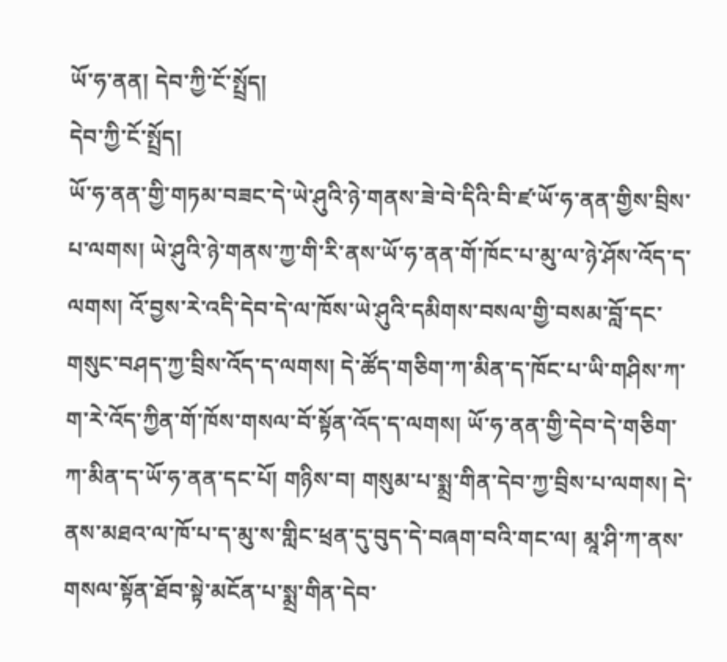ཡོ་ཧ་ནན། དེབ་ཀྱི་ངོ་སྤྲོད།
དེབ་ཀྱི་ངོ་སྤྲོད།
ཡོ་ཧ་ནན་གྱི་གཏམ་བཟང་དེ་ཡེ་ཤུའི་ཉེ་གནས་ཟེ་བེ་དིའི་བི་ཛ་ཡོ་ཧ་ནན་གྱིས་བྲིས་པ་ལགས། ཡེ་ཤུའི་ཉེ་གནས་ཀྱ་གི་རི་ནས་ཡོ་ཧ་ནན་གོ་ཁོང་པ་མུ་ལ་ཉེ་ཤོས་འོད་ད་ལགས། འོ་བྱས་རེ་འདི་དེབ་དེ་ལ་ཁོས་ཡེ་ཤུའི་དམིགས་བསལ་གྱི་བསམ་བློ་དང་གསུང་བཤད་ཀྱ་བྲིས་འོད་ད་ལགས། དེ་ཚོད་གཅིག་ཀ་མིན་ད་ཁོང་པ་ཡི་གཤིས་ཀ་ག་རེ་འོད་ཀྱིན་གོ་ཁོས་གསལ་བོ་སྟོན་འོད་ད་ལགས། ཡོ་ཧ་ནན་གྱི་དེབ་དེ་གཅིག་ཀ་མིན་ད་ཡོ་ཧ་ནན་དང་པོ། གཉིས་བ། གསུམ་པ་སྨྲ་གིན་དེབ་ཀྱ་བྲིས་པ་ལགས། དེ་ནས་མཐའ་ལ་ཁོ་པ་ད་མུ་ས་གླིང་ཕྲན་དུ་བུད་དེ་བཞག་བའི་གང་ལ། མཱ་ཤི་ཀ་ནས་གསལ་སྟོན་ཐོབ་སྟེ་མངོན་པ་སྨྲ་གིན་དེབ་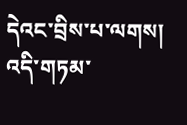དེའང་བྲིས་པ་ལགས།
འདི་གཏམ་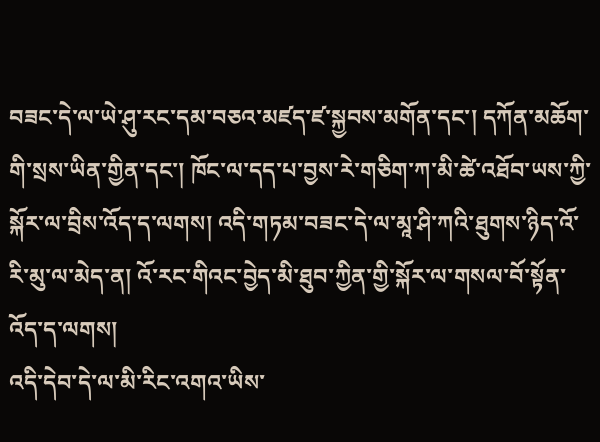བཟང་དེ་ལ་ཡེ་ཤུ་རང་དམ་བཅའ་མཛད་ཛ་སྐྱབས་མགོན་དང་། དཀོན་མཆོག་གི་སྲས་ཡིན་གྱིན་དང་། ཁོང་ལ་དད་པ་བྱས་རེ་གཅིག་ཀ་མི་ཚེ་འཐོབ་ཡས་ཀྱི་སྐོར་ལ་བྲིས་འོད་ད་ལགས། འདི་གཏམ་བཟང་དེ་ལ་མཱ་ཤི་ཀའི་ཐུགས་ཉིད་འོ་རི་མུ་ལ་མེད་ན། འོ་རང་གིའང་བྱེད་མི་ཐུབ་ཀྱིན་གྱི་སྐོར་ལ་གསལ་བོ་སྟོན་འོད་ད་ལགས།
འདི་དེབ་དེ་ལ་མི་རིང་འགའ་ཡིས་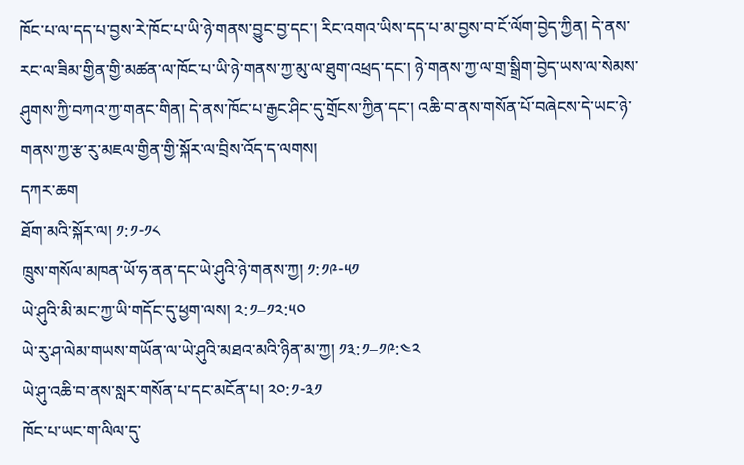ཁོང་པ་ལ་དད་པ་བྱས་རེ་ཁོང་པ་ཡི་ཉེ་གནས་བྱུང་བྱ་དང་། རིང་འགའ་ཡིས་དད་པ་མ་བྱས་བ་ངོ་ལོག་བྱེད་ཀྱིན། དེ་ནས་རང་ལ་ཟིམ་གྱིན་གྱི་མཚན་ལ་ཁོང་པ་ཡི་ཉེ་གནས་ཀྱ་མུ་ལ་ཐུག་འཕྲད་དང་། ཉེ་གནས་ཀྱ་ལ་གྲ་སྒྲིག་བྱེད་ཡས་ལ་སེམས་ཤུགས་ཀྱི་བཀའ་ཀྱ་གནང་གིན། དེ་ནས་ཁོང་པ་རྒྱང་ཤིང་དུ་གྲོངས་ཀྱིན་དང་། འཆི་བ་ནས་གསོན་པོ་བཞེངས་དེ་ཡང་ཉེ་གནས་ཀྱ་རྩ་རུ་མཇལ་གྱིན་གྱི་སྐོར་ལ་བྲིས་འོད་ད་ལགས།
དཀར་ཆག
ཐོག་མའི་སྐོར་ལ། ༡:༡-༡༨
ཁྲུས་གསོལ་མཁན་ཡོ་ཧ་ནན་དང་ཡེ་ཤུའི་ཉེ་གནས་ཀྱ། ༡:༡༩-༥༡
ཡེ་ཤུའི་མི་མང་ཀྱ་ཡི་གདོང་དུ་ཕྱག་ལས། ༢:༡–༡༢:༥༠
ཡེ་རུ་ཤ་ལེམ་གཡས་གཡོན་ལ་ཡེ་ཤུའི་མཐའ་མའི་ཉིན་མ་ཀྱ། ༡༣:༡–༡༩:༤༢
ཡེ་ཤུ་འཆི་བ་ནས་སླར་གསོན་པ་དང་མངོན་པ། ༢༠:༡-༣༡
ཁོང་པ་ཡང་ག་ལིལ་དུ་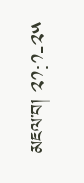མཇལ་བ། ༢༡:༡-༢༥